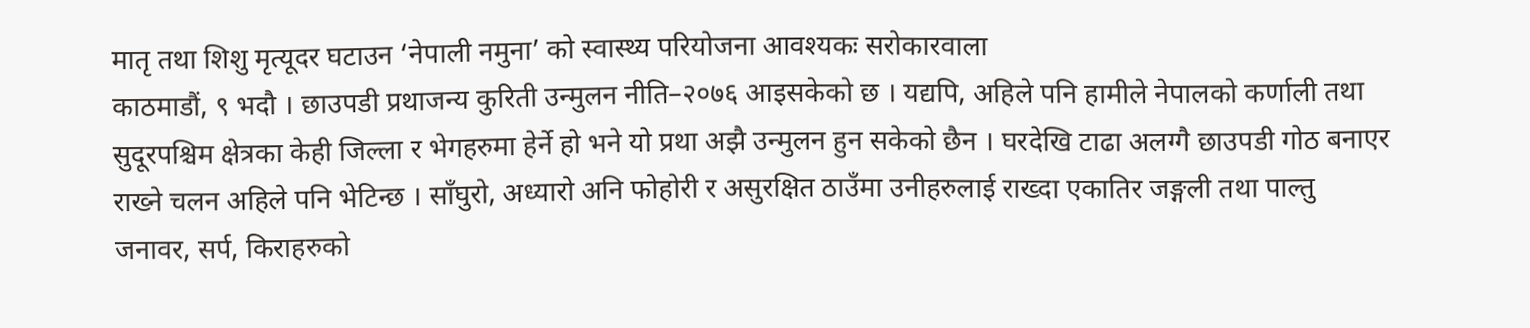मातृ तथा शिशु मृत्यूदर घटाउन ‘नेपाली नमुना’ को स्वास्थ्य परियोजना आवश्यकः सरोकारवाला
काठमाडौं, ९ भदौ । छाउपडी प्रथाजन्य कुरिती उन्मुलन नीति–२०७६ आइसकेको छ । यद्यपि, अहिले पनि हामीले नेपालको कर्णाली तथा सुदूरपश्चिम क्षेत्रका केही जिल्ला र भेगहरुमा हेर्ने हो भने यो प्रथा अझै उन्मुलन हुन सकेको छैन । घरदेखि टाढा अलग्गै छाउपडी गोठ बनाएर राख्ने चलन अहिले पनि भेटिन्छ । साँघुरो, अध्यारो अनि फोहोरी र असुरक्षित ठाउँमा उनीहरुलाई राख्दा एकातिर जङ्गली तथा पाल्तु जनावर, सर्प, किराहरुको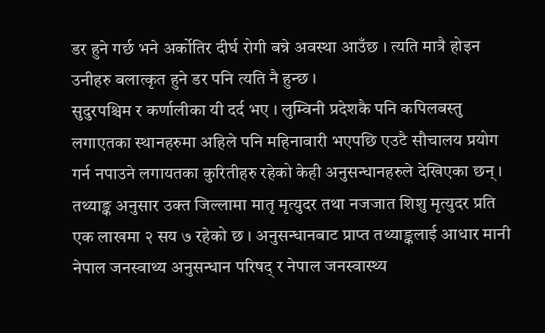डर हुने गर्छ भने अर्कोतिर दीर्घ रोगी बन्ने अवस्था आउँछ । त्यति मात्रै होइन उनीहरु बलात्कृत हुने डर पनि त्यति नै हुन्छ ।
सुदुरपश्चिम र कर्णालीका यी दर्द भए । लुम्विनी प्रदेशकै पनि कपिलबस्तु लगाएतका स्थानहरुमा अहिले पनि महिनावारी भएपछि एउटै सौचालय प्रयोग गर्न नपाउने लगायतका कुरितीहरु रहेको केही अनुसन्धानहरुले देखिएका छन् ।
तथ्याङ्क अनुसार उक्त जिल्लामा मातृ मृत्युदर तथा नजजात शिशु मृत्युदर प्रति एक लाखमा २ सय ७ रहेको छ । अनुसन्धानबाट प्राप्त तथ्याङ्कलाई आधार मानी नेपाल जनस्वाथ्य अनुसन्धान परिषद् र नेपाल जनस्वास्थ्य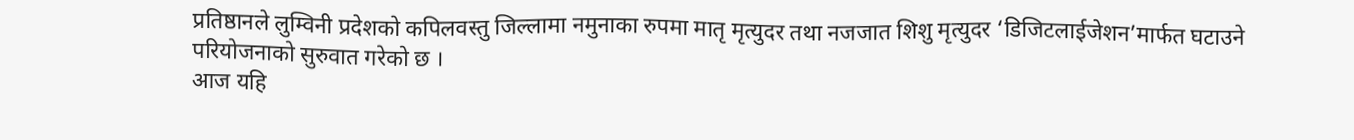प्रतिष्ठानले लुम्विनी प्रदेशको कपिलवस्तु जिल्लामा नमुनाका रुपमा मातृ मृत्युदर तथा नजजात शिशु मृत्युदर ‘डिजिटलाईजेशन’मार्फत घटाउने परियोजनाको सुरुवात गरेको छ ।
आज यहि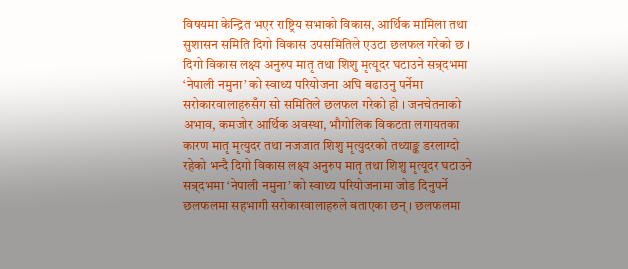विषयमा केन्द्रित भएर राष्ट्रिय सभाको विकास, आर्थिक मामिला तथा सुशासन समिति दिगो विकास उपसमितिले एउटा छलफल गरेको छ । दिगो विकास लक्ष्य अनुरुप मातृ तथा शिशु मृत्यूदर घटाउने सन्र्दभमा ‘नेपाली नमुना’ को स्वाथ्य परियोजना अघि बढाउनु पर्नेमा सरोकारवालाहरुसँग सो समितिले छलफल गरेको हो । जनचेतनाको अभाव, कमजोर आर्थिक अवस्था, भौगोलिक विकटता लगायतका कारण मातृ मृत्युदर तथा नजजात शिशु मृत्युदरको तथ्याङ्क डरलाग्दो रहेको भन्दै दिगो विकास लक्ष्य अनुरुप मातृ तथा शिशु मृत्यूदर घटाउने सन्र्दभमा ‘नेपाली नमुना’ को स्वाथ्य परियोजनामा जोड दिनुपर्ने छलफलमा सहभागी सरोकारवालाहरुले बताएका छन् । छलफलमा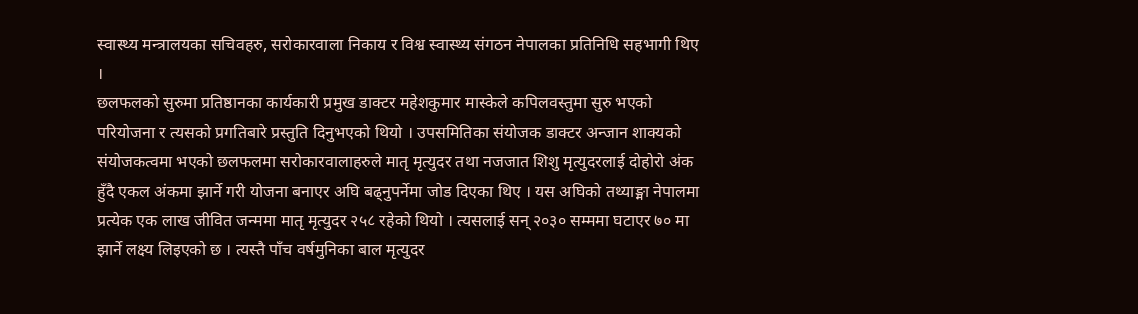स्वास्थ्य मन्त्रालयका सचिवहरु, सरोकारवाला निकाय र विश्व स्वास्थ्य संगठन नेपालका प्रतिनिधि सहभागी थिए ।
छलफलको सुरुमा प्रतिष्ठानका कार्यकारी प्रमुख डाक्टर महेशकुमार मास्केले कपिलवस्तुमा सुरु भएको परियोजना र त्यसको प्रगतिबारे प्रस्तुति दिनुभएको थियो । उपसमितिका संयोजक डाक्टर अन्जान शाक्यको संयोजकत्वमा भएको छलफलमा सरोकारवालाहरुले मातृ मृत्युदर तथा नजजात शिशु मृत्युदरलाई दोहोरो अंक हुँदै एकल अंकमा झार्ने गरी योजना बनाएर अघि बढ्नुपर्नेमा जोड दिएका थिए । यस अघिको तथ्याङ्मा नेपालमा प्रत्येक एक लाख जीवित जन्ममा मातृ मृत्युदर २५८ रहेको थियो । त्यसलाई सन् २०३० सम्ममा घटाएर ७० मा झार्ने लक्ष्य लिइएको छ । त्यस्तै पाँच वर्षमुनिका बाल मृत्युदर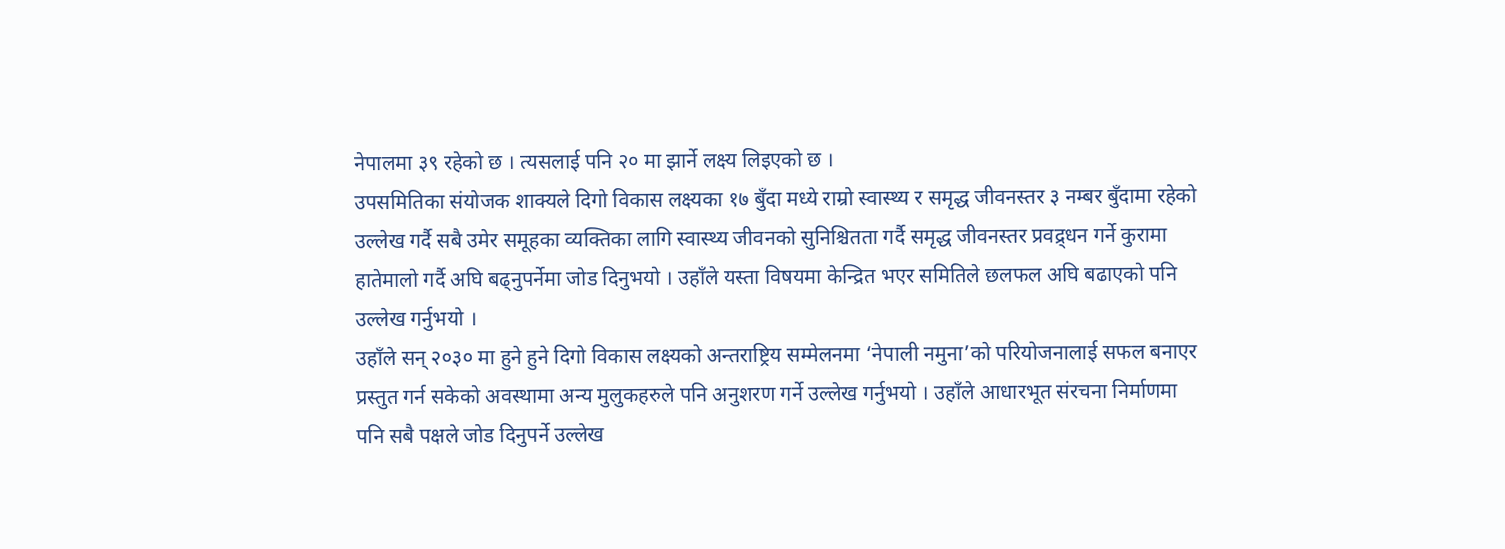नेपालमा ३९ रहेको छ । त्यसलाई पनि २० मा झार्ने लक्ष्य लिइएको छ ।
उपसमितिका संयोजक शाक्यले दिगो विकास लक्ष्यका १७ बुँदा मध्ये राम्रो स्वास्थ्य र समृद्ध जीवनस्तर ३ नम्बर बुँदामा रहेको उल्लेख गर्दै सबै उमेर समूहका व्यक्तिका लागि स्वास्थ्य जीवनको सुनिश्चितता गर्दै समृद्ध जीवनस्तर प्रवद्र्धन गर्ने कुरामा हातेमालो गर्दै अघि बढ्नुपर्नेमा जोड दिनुभयो । उहाँले यस्ता विषयमा केन्द्रित भएर समितिले छलफल अघि बढाएको पनि उल्लेख गर्नुभयो ।
उहाँले सन् २०३० मा हुने हुने दिगो विकास लक्ष्यको अन्तराष्ट्रिय सम्मेलनमा ‘नेपाली नमुना’को परियोजनालाई सफल बनाएर प्रस्तुत गर्न सकेको अवस्थामा अन्य मुलुकहरुले पनि अनुशरण गर्ने उल्लेख गर्नुभयो । उहाँले आधारभूत संरचना निर्माणमा पनि सबै पक्षले जोड दिनुपर्ने उल्लेख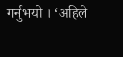गर्नुभयो । ‘अहिले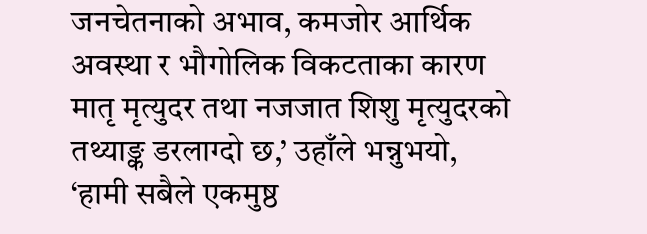जनचेतनाको अभाव, कमजोर आर्थिक अवस्था र भौगोलिक विकटताका कारण मातृ मृत्युदर तथा नजजात शिशु मृत्युदरको तथ्याङ्क डरलाग्दो छ,’ उहाँले भन्नुभयो, ‘हामी सबैले एकमुष्ठ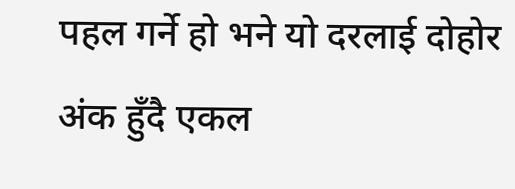पहल गर्ने हो भने यो दरलाई दोहोर अंक हुँदै एकल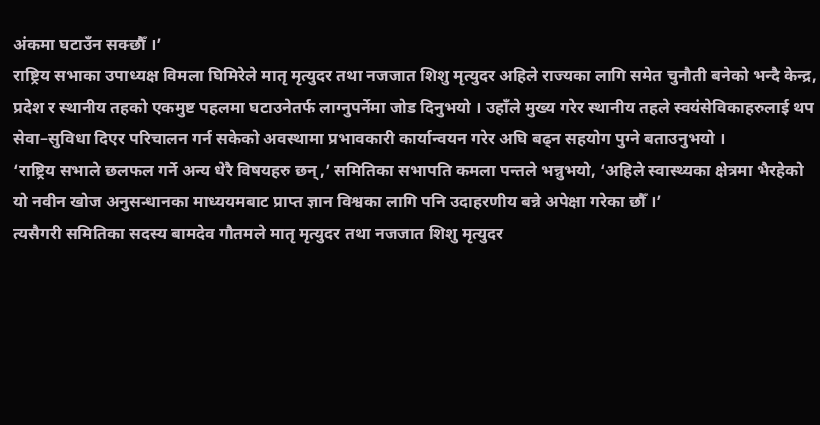अंकमा घटाउँन सक्छौँ ।’
राष्ट्रिय सभाका उपाध्यक्ष विमला घिमिरेले मातृ मृत्युदर तथा नजजात शिशु मृत्युदर अहिले राज्यका लागि समेत चुनौती बनेको भन्दै केन्द्र, प्रदेश र स्थानीय तहको एकमुष्ट पहलमा घटाउनेतर्फ लाग्नुपर्नेमा जोड दिनुभयो । उहाँले मुख्य गरेर स्थानीय तहले स्वयंसेविकाहरुलाई थप सेवा–सुविधा दिएर परिचालन गर्न सकेको अवस्थामा प्रभावकारी कार्यान्वयन गरेर अघि बढ्न सहयोग पुग्ने बताउनुभयो ।
‘राष्ट्रिय सभाले छलफल गर्ने अन्य धेरै विषयहरु छन्,’ समितिका सभापति कमला पन्तले भन्नुभयो, ‘अहिले स्वास्थ्यका क्षेत्रमा भैरहेको यो नवीन खोज अनुसन्धानका माध्ययमबाट प्राप्त ज्ञान विश्वका लागि पनि उदाहरणीय बन्ने अपेक्षा गरेका छौँ ।’
त्यसैगरी समितिका सदस्य बामदेव गौतमले मातृ मृत्युदर तथा नजजात शिशु मृत्युदर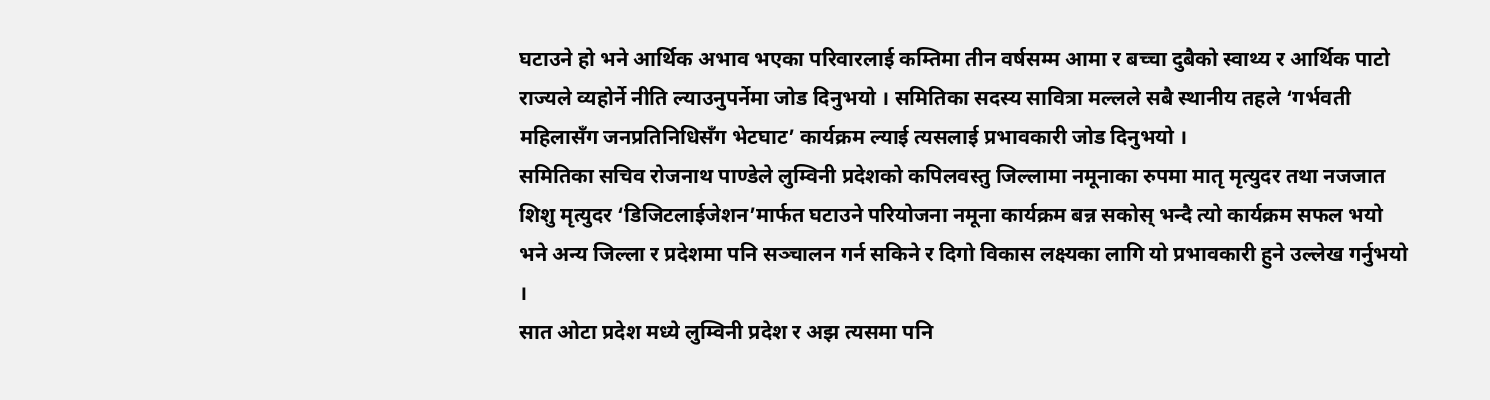घटाउने हो भने आर्थिक अभाव भएका परिवारलाई कम्तिमा तीन वर्षसम्म आमा र बच्चा दुबैको स्वाथ्य र आर्थिक पाटो राज्यले व्यहोर्ने नीति ल्याउनुपर्नेमा जोड दिनुभयो । समितिका सदस्य सावित्रा मल्लले सबै स्थानीय तहले ‘गर्भवती महिलासँग जनप्रतिनिधिसँग भेटघाट’ कार्यक्रम ल्याई त्यसलाई प्रभावकारी जोड दिनुभयो ।
समितिका सचिव रोजनाथ पाण्डेले लुम्विनी प्रदेशको कपिलवस्तु जिल्लामा नमूनाका रुपमा मातृ मृत्युदर तथा नजजात शिशु मृत्युदर ‘डिजिटलाईजेशन’मार्फत घटाउने परियोजना नमूना कार्यक्रम बन्न सकोस् भन्दै त्यो कार्यक्रम सफल भयो भने अन्य जिल्ला र प्रदेशमा पनि सञ्चालन गर्न सकिने र दिगो विकास लक्ष्यका लागि यो प्रभावकारी हुने उल्लेख गर्नुभयो ।
सात ओटा प्रदेश मध्ये लुम्विनी प्रदेश र अझ त्यसमा पनि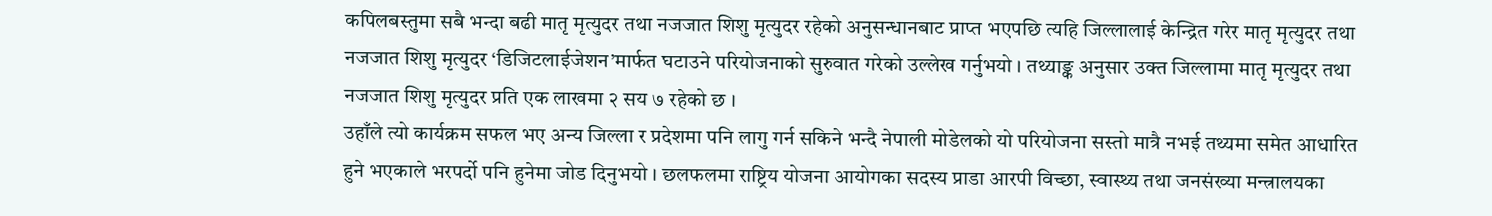कपिलबस्तुमा सबै भन्दा बढी मातृ मृत्युदर तथा नजजात शिशु मृत्युदर रहेको अनुसन्धानबाट प्राप्त भएपछि त्यहि जिल्लालाई केन्द्रित गरेर मातृ मृत्युदर तथा नजजात शिशु मृत्युदर ‘डिजिटलाईजेशन’मार्फत घटाउने परियोजनाको सुरुवात गरेको उल्लेख गर्नुभयो । तथ्याङ्क अनुसार उक्त जिल्लामा मातृ मृत्युदर तथा नजजात शिशु मृत्युदर प्रति एक लाखमा २ सय ७ रहेको छ ।
उहाँले त्यो कार्यक्रम सफल भए अन्य जिल्ला र प्रदेशमा पनि लागु गर्न सकिने भन्दै नेपाली मोडेलको यो परियोजना सस्तो मात्रै नभई तथ्यमा समेत आधारित हुने भएकाले भरपर्दो पनि हुनेमा जोड दिनुभयो । छलफलमा राष्ट्रिय योजना आयोगका सदस्य प्राडा आरपी विच्छा, स्वास्थ्य तथा जनसंख्या मन्त्रालयका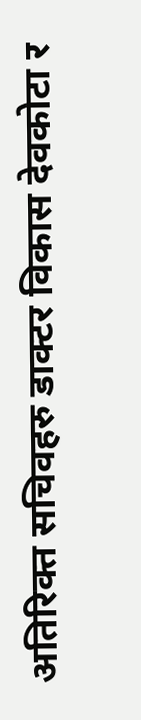अतिरिक्त सचिवहरु डाक्टर विकास देवकोटा र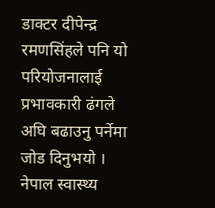डाक्टर दीपेन्द्र रमणसिंहले पनि यो परियोजनालाई प्रभावकारी ढंगले अघि बढाउनु पर्नेमा जोड दिनुभयो ।
नेपाल स्वास्थ्य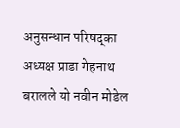अनुसन्धान परिषद्का अध्यक्ष प्राडा गेहनाथ बरालले यो नवीन मोडेल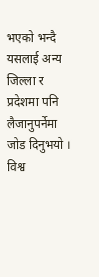भएको भन्दै यसलाई अन्य जिल्ला र प्रदेशमा पनि लैजानुपर्नेमा जोड दिनुभयो । विश्व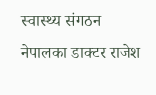स्वास्थ्य संगठन नेपालका डाक्टर राजेश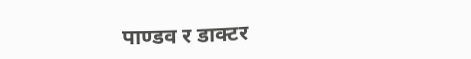पाण्डव र डाक्टर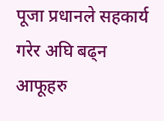पूजा प्रधानले सहकार्य गरेर अघि बढ्न आफूहरु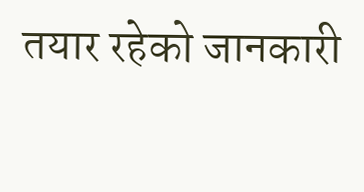तयार रहेको जानकारी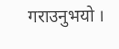गराउनुभयो ।